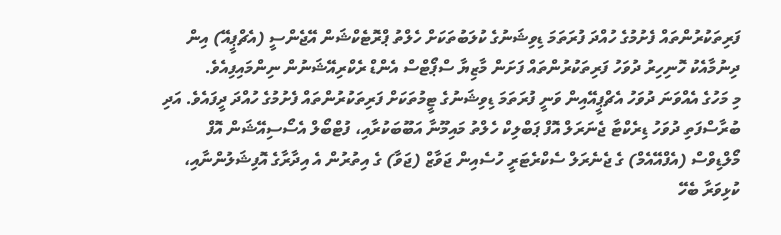ފަރިތަކުރުންތައް ފެށުމުގެ ހުއްދަ ފުރަތަމަ ޑިވިޝަނުގެ ކުލަބުތަކަށް ހެލްތު ޕްރޮޓެކްޝަން އޭޖެންސީ (އެޗްޕީއޭ) އިން ދިނުމާއެކު ހޮނިހިރު ދުވަހު ފަރިތަކުރުންތައް ފަށަން މާޒިޔާ ސްޕޯޓްސް އެންޑް ރެކްރިއޭޝަނުން ނިންމައިފިއެވެ.
މި މަހުގެ އެއްވަނަ ދުވަހު އެޗްޕީއޭއިން ވަނީ ފުރަތަމަ ޑިވިޝަނުގެ ޓީމުތަކަށް ފަރިތަކުރުންތައް ފެށުމުގެ ހުއްދަ ދީފައެވެ. އަދި ބުރާސްފަތި ދުވަހު ޑިރެކްޓާ ޖެނަރަލް އޮފް ޕަބްލިކް ހެލްތު މައިމޫނާ އަބޫބަކުރާއި، ފުޓްބޯލް އެސޯސިއޭޝަން އޮފް މޯލްޑިވްސް (އެފްއޭއެމް) ގެ ޖެނެރަލް ސެކްރެޓަރީ ހުސެއިން ޖަވާޒް (ޖަވާ) ގެ އިތުރުން އެ އިދާރާގެ އޮފިޝަލުންނާއި، ކުޅިވަރާ ބެހޭ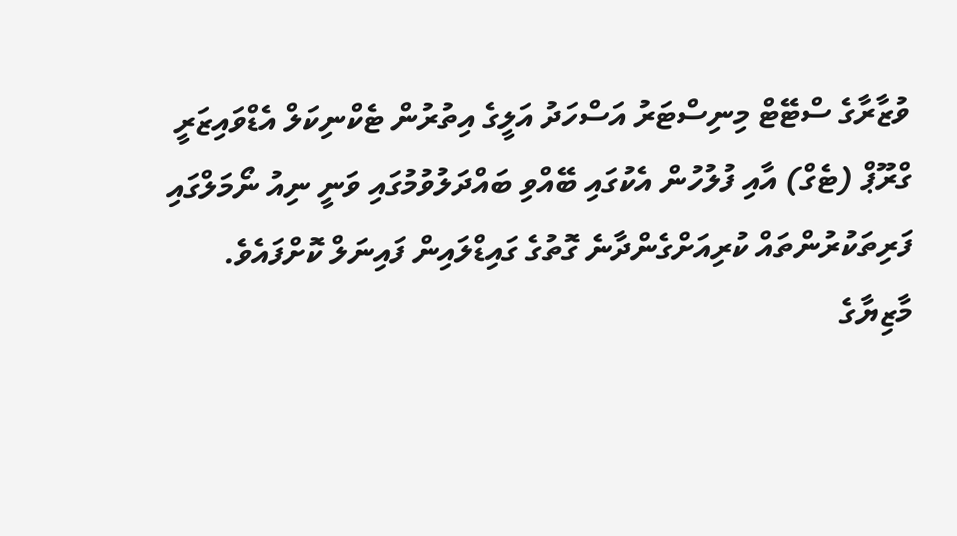ވުޒާރާގެ ސްޓޭޓް މިނިސްޓަރު އަސްހަދު އަލީގެ އިތުރުން ޓެކްނިކަލް އެޑްވައިޒަރީ ގްރޫޕް (ޓެގް) އާއި ފުލުހުން އެކުގައި ބޭއްވި ބައްދަލުވުމުގައި ވަނީ ނިއު ނޯމަލްގައި ފަރިތަކުރުންތައް ކުރިއަށްގެންދާނެ ގޮތުގެ ގައިޑްލައިން ފައިނަލް ކޮށްފައެވެ.
މާޒިޔާގެ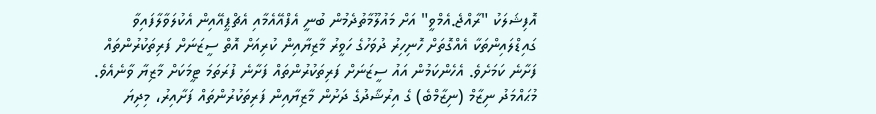އޮފިޝަލަކު "ރާއްޖެ.އެމްވީ" އަށް މައުލޫމާތުދެމުން ބުނީ އެފްއޭއެމާއި އެޗްޕީއޭއިން އެކުލަވާލާފައިވާ ގައިޑްލައިންތަކާ އެއްގޮތަށް ހޮނިހިރު ދުވަހުގެ ހަވީރު މާޒިޔާއިން ކުރިއަށް އޮތް ސީޒަނަށް ފަރިތަކުރުންތައް ފަށާނެ ކަމަށެވެ. އެހެންކަމުން އައު ސީޒަނަށް ފަރިތަކުރުންތައް ފަށާނެ ފުރަތަމަ ޓީމަކަށް މާޒިޔާ ވާނެއެވެ.
މުޙައްމަދު ނިޒާމް (ނިޒާމްބެ) ގެ އިރުޝާދުގެ ދަށުން މާޒިޔާއިން ފަރިތަކުރުންތައް ފަށާއިރު، މިދިޔަ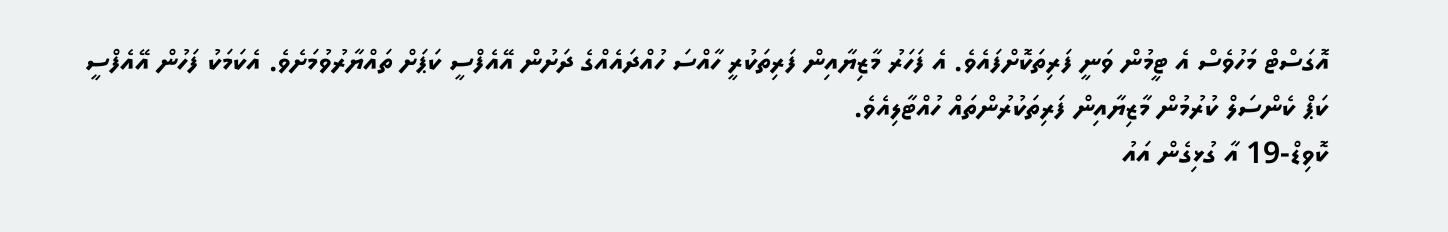އޮގަސްޓް މަހުވެސް އެ ޓީމުން ވަނީ ފަރިތަކޮށްފައެވެ. އެ ފަހަރު މާޒިޔާއިން ފަރިތަކުރީ ހާއްސަ ހުއްދައެއްގެ ދަށުން އޭއެފްސީ ކަޕަށް ތައްޔާރުވުމަށެވެ. އެކަމަކު ފަހުން އޭއެފްސީ ކަޕް ކެންސަލް ކުރުމުން މާޒިޔާއިން ފަރިތަކުރުންތައް ހުއްޓާލިއެވެ.
ކޮވިޑް-19 އާ ގުޅިގެން އައު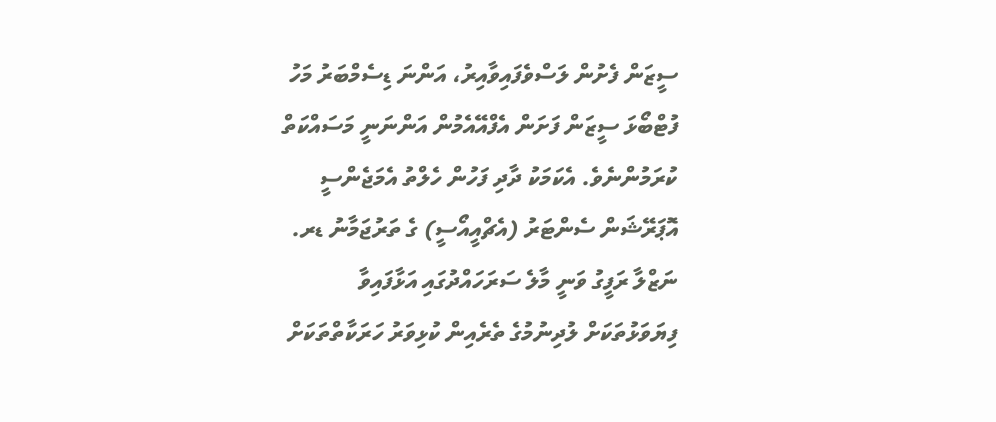ސީޒަން ފެށުން ލަސްވެފައިވާއިރު، އަންނަ ޑިސެމްބަރު މަހު ފުޓްބޯޅަ ސީޒަން ފަށަން އެފްއޭއެމުން އަންނަނީ މަސައްކަތް ކުރަމުންނެވެ. އެކަމަކު ދާދި ފަހުން ހެލްތު އެމަޖެންސީ އޮޕަރޭޝަން ސެންޓަރު (އެޗްއީއޯސީ) ގެ ތަރުޖަމާނު ޑރ. ނަޒްލާ ރަފީގު ވަނީ މާލެ ސަރަހައްދުގައި އަޅާފައިވާ ފިޔަވަޅުތަކަށް ލުދިނުމުގެ ތެރެއިން ކުޅިވަރު ހަރަކާތްތަކަށް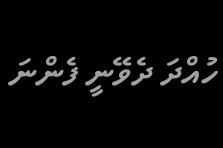ހުއްދަ ދެވޭނީ ފެންނަ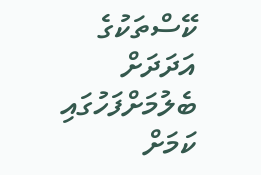ކޭސްތަކުގެ އަދަދަށް ބެލުމަށްފަހުގައި ކަމަށް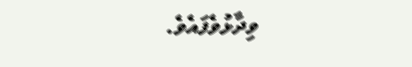ވިދާޅުވެފައެވެ.